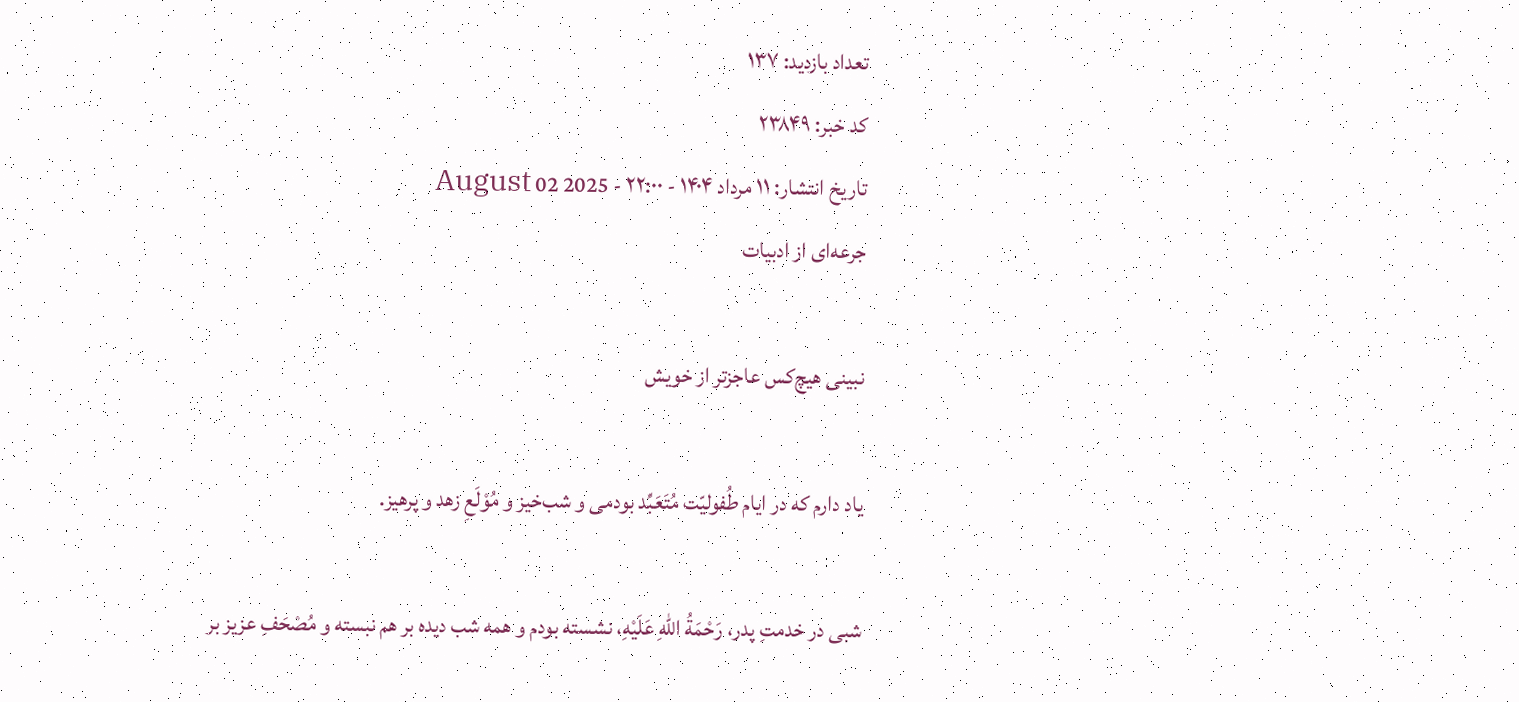تعداد بازدید: ۱۳۷
کد خبر: ۲۳۸۴۹
تاریخ انتشار: ۱۱ مرداد ۱۴۰۴ - ۲۲:۰۰ - 2025 02 August
جرعه‌ای از ادبیات

نبینی هیچ‌کس عاجزتر از خویش

یاد دارم که در ایام طُفولیّت مُتَعَبِّد بودمی و شب‌خیز و مُوْلَعِ زهد و پرهیز.

شبی در خدمتِ پدر، رَحْمَةُ اللهِ عَلَیْهِ، نشسته بودم و همه شب دیده بر هم نبسته و مُصْحَفِ عزیز بر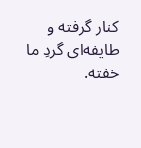کنار گرفته و طایفه‌ای گردِ ما خفته.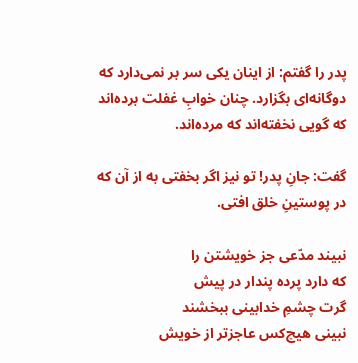پدر را گفتم: از اینان یکی سر بر نمی‌دارد که دوگانه‌ای بگزارد. چنان خوابِ غفلت برده‌اند که گویی نخفته‌اند که مرده‌اند.

گفت: جانِ پدر! تو نیز اگر بخفتی به از آن که در پوستینِ خلق افتی.

نبیند مدّعی جز خویشتن را
که دارد پرده پندار در پیش
گرت چشمِ خدابینی ببخشند
نبینی هیچ‌کس عاجزتر از خویش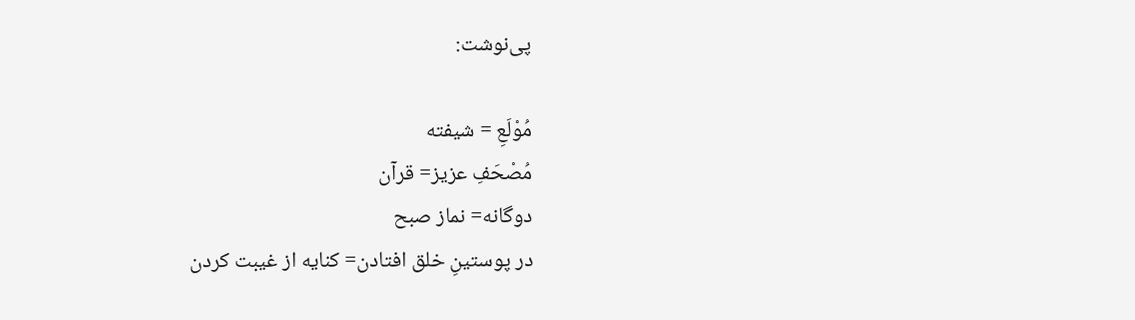پی‌نوشت:

مُوْلَعِ = شیفته
مُصْحَفِ عزیز= قرآن
دوگانه‌= نماز صبح
در پوستینِ خلق افتادن= کنایه از غیبت کردن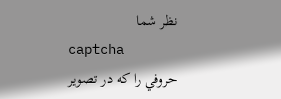نظر شما
captcha
حروفي را كه در تصوير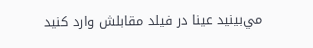مي‌بينيد عينا در فيلد مقابلش وارد كنيد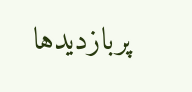پربازدیدها